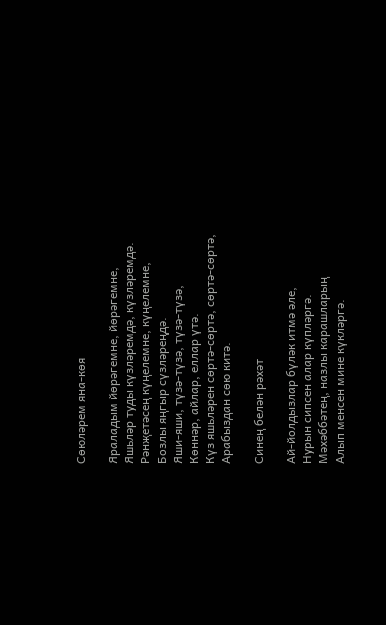Сөюләрем яна-көя

Яраладым йөрәгемне, йөрәгемне,
Яшьләр туды күзләремдә, күзләремдә.
Рәнҗетәсең күңелемне, күңелемне,
Бозлы яңгыр сүзләреңдә.
Яши-яши, түзә-түзә, түзә-түзә,
Көннәр, айлар, еллар үтә.
Күз яшьләрен сөртә-сөртә, сөртә-сөртә,
Арабыздан сөю китә.

Синең белән рәхәт

Ай-йолдызлар бүләк итмә әле,
Нурын сипсен алар күпләргә.
Мәхәббәтең, назлы карашларың
Алып менсен мине күкләргә.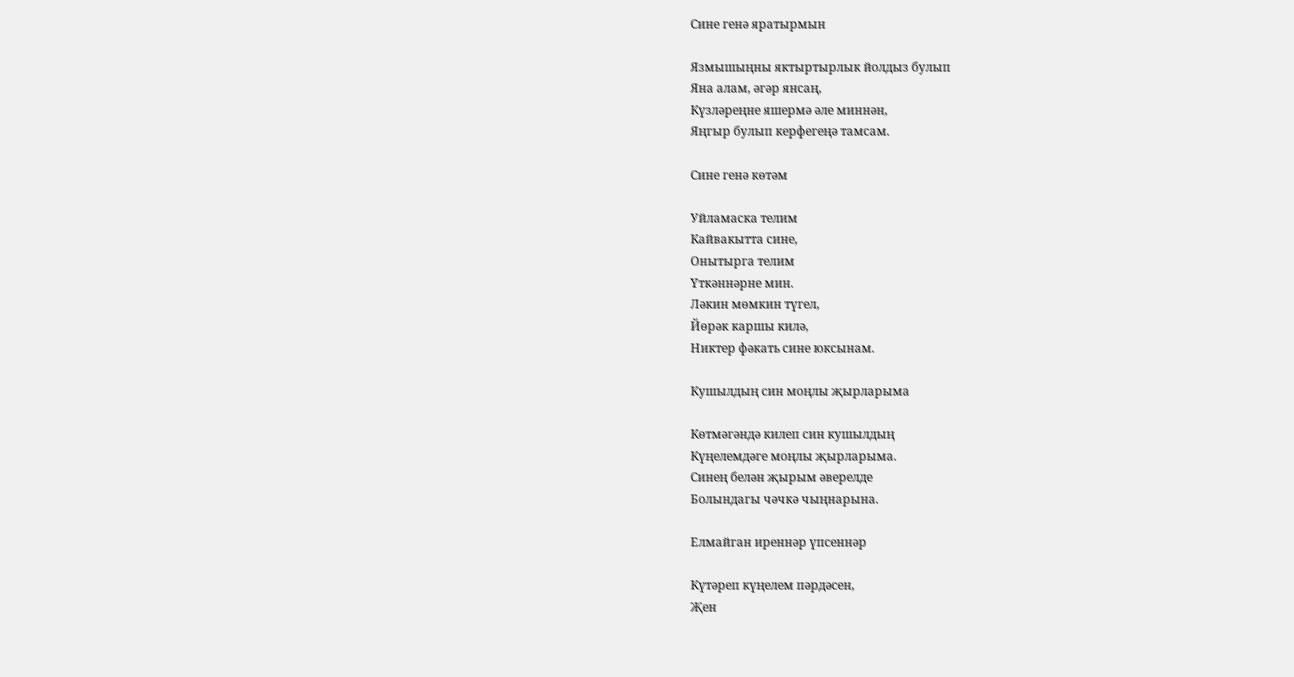Сине генә яратырмын

Язмышыңны яктыртырлык йолдыз булып
Яна алам, әгәр янсаң,
Күзләреңне яшермә әле миннән,
Яңгыр булып керфегеңә тамсам.

Сине генә көтәм

Уйламаска телим
Кайвакытта сине,
Онытырга телим
Үткәннәрне мин.
Ләкин мөмкин түгел,
Йөрәк каршы килә,
Никтер фәкать сине юксынам.

Кушылдың син моңлы җырларыма

Көтмәгәндә килеп син кушылдың
Күңелемдәге моңлы җырларыма.
Синең белән җырым әверелде
Болындагы чәчкә чыңнарына.

Елмайган иреннәр үпсеннәр

Күтәреп күңелем пәрдәсен,
Җен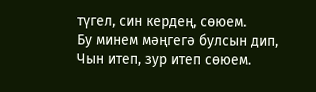түгел, син кердең, сөюем.
Бу минем мәңгегә булсын дип,
Чын итеп, зур итеп сөюем.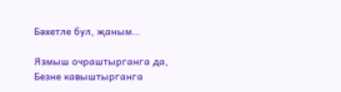Бәхетле бул, җаным…

Язмыш очраштырганга да,
Безне кавыштырганга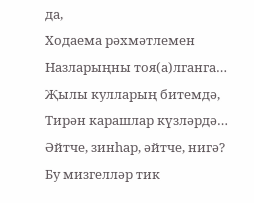да,
Ходаема рәхмәтлемен
Назларыңны тоя(а)лганга…
Җылы кулларың битемдә,
Тирән карашлар күзләрдә…
Әйтче, зинһар, әйтче, нигә?
Бу мизгелләр тик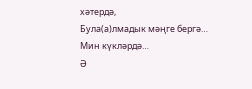хәтердә,
Була(а)лмадык мәңге бергә…
Мин күкләрдә…
Ә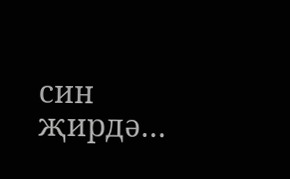син җирдә…